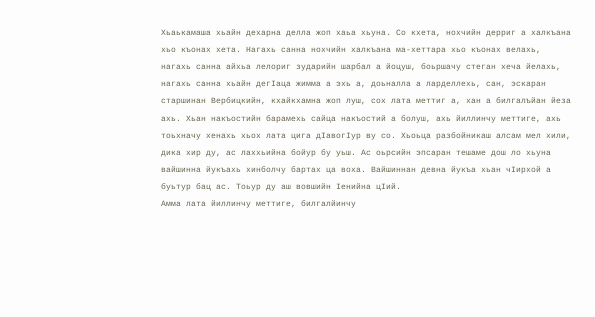Хьаькамаша хьайн дехарна делла жоп хаьа хьуна. Со кхета, нохчийн дерриг а халкъана хьо къонах хета. Нагахь санна нохчийн халкъана ма-хеттара хьо къонах велахь, нагахь санна айхьа лелориг зударийн шарбал а йоцуш, боьршачу стеган хеча йелахь, нагахь санна хьайн дегIаца жимма а эхь а, доьналла а ларделлехь, сан, эскаран старшинан Вербицкийн, кхайкхамна жоп луш, сох лата меттиг а, хан а билгалъйан йеза ахь. Хьан накъостийн барамехь сайца накъостий а болуш, ахь йиллинчу меттиге, ахь тоьхначу хенахь хьох лата цига дIавогIур ву со. Хьоьца разбойникаш алсам мел хили, дика хир ду, ас лаххьийна бойур бу уьш. Ас оьрсийн эпсаран тешаме дош ло хьуна вайшинна йукъахь хинболчу бартах ца воха. Вайшиннан девна йукъа хьан чIирхой а буьтур бац ас. Тоьур ду аш вовшийн Iенийна цIий.
Амма лата йиллинчу меттиге, билгалйинчу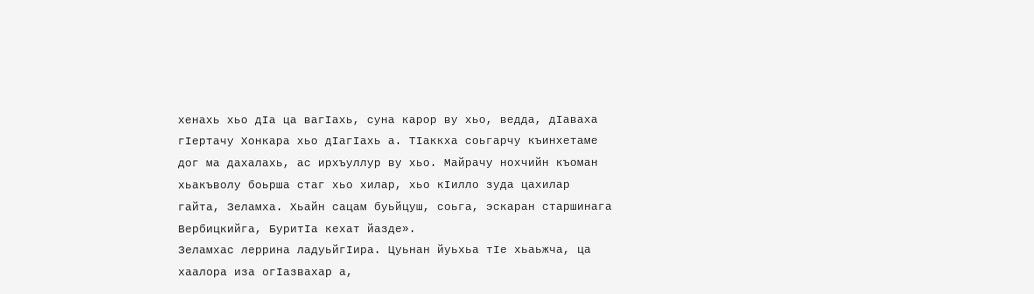хенахь хьо дIа ца вагIахь, суна карор ву хьо, ведда, дIаваха гIертачу Хонкара хьо дIагIахь а. ТIаккха соьгарчу къинхетаме дог ма дахалахь, ас ирхъуллур ву хьо. Майрачу нохчийн къоман хьакъволу боьрша стаг хьо хилар, хьо кIилло зуда цахилар гайта, Зеламха. Хьайн сацам буьйцуш, соьга, эскаран старшинага Вербицкийга, БуритIа кехат йазде».
Зеламхас леррина ладуьйгIира. Цуьнан йуьхьа тIе хьаьжча, ца хаалора иза огIазвахар а,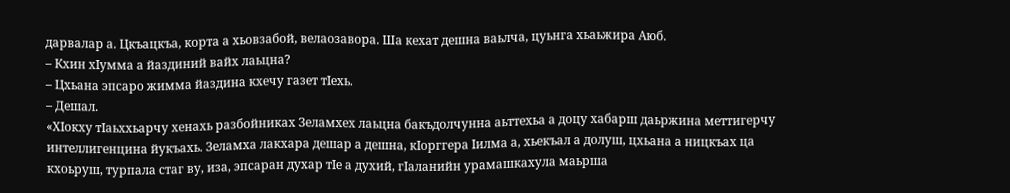дарвалар а. Цкъацкъа, корта а хьовзабой, велаозавора. Ша кехат дешна ваьлча, цуьнга хьаьжира Аюб.
– Кхин хIумма а йаздиний вайх лаьцна?
– Цхьана эпсаро жимма йаздина кхечу газет тIехь.
– Дешал.
«ХIокху тIаьххьарчу хенахь разбойниках Зеламхех лаьцна бакъдолчунна аьттехьа а доцу хабарш даьржина меттигерчу интеллигенцина йукъахь. Зеламха лакхара дешар а дешна, кIорггера Iилма а, хьекъал а долуш, цхьана а ницкъах ца кхоьруш, турпала стаг ву, иза, эпсаран духар тIе а духий, гIаланийн урамашкахула маьрша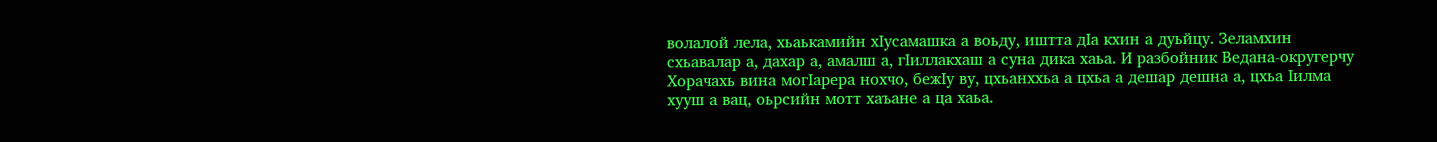волалой лела, хьаькамийн хIусамашка а воьду, иштта дIa кхин а дуьйцу. Зеламхин схьавалар а, дахар а, амалш а, гIиллакхаш а суна дика хаьа. И разбойник Ведана-округерчу Хорачахь вина могIарера нохчо, бежIу ву, цхьанххьа а цхьа а дешар дешна а, цхьа Iилма хууш а вац, оьрсийн мотт хаъане а ца хаьа.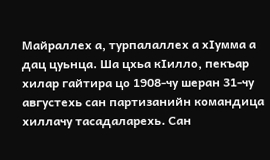Майраллех а, турпалаллех а хIумма а дац цуьнца. Ша цхьа кIилло, пекъар хилар гайтира цо 1908-чу шеран 31-чу августехь сан партизанийн командица хиллачу тасадаларехь. Сан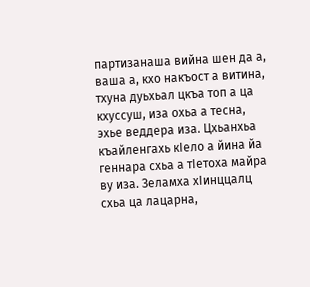партизанаша вийна шен да а, ваша а, кхо накъост а витина, тхуна дуьхьал цкъа топ а ца кхуссуш, иза охьа а тесна, эхье веддера иза. Цхьанхьа къайленгахь кIело а йина йа геннара схьа а тIетоха майра ву иза. Зеламха хIинццалц схьа ца лацарна,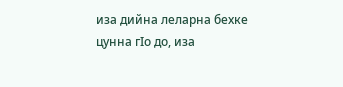иза дийна леларна бехке цунна гIо до, иза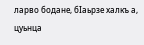ларво бодане, бIаьрзе халкъ а, цуьнца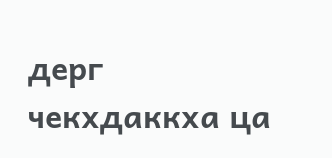дерг чекхдаккха ца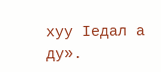хуу Iедал а ду».